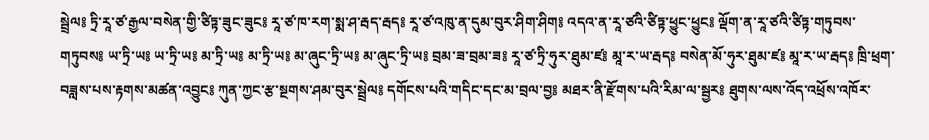སྦྲེལ༔ ཏྲི་རཱ་ཙ་རྒྱལ་བསེན་གྱི་ཙིཏྟ་ཟུང་ཟུང༔ རཱ་ཙ་ཁ་རག་སྨ་ཤ་རྦད་རྦད༔ རཱ་ཙ་འཁུ་ན་དུམ་བུར་ཤིག་ཤིག༔ འདའ་ན་རཱ་ཙའི་ཙིཏྟ་ཕྱུང་ཕྱུང༔ ལྡོག་ན་རཱ་ཙའི་ཙིཏྟ་གཏུབས་གཏུབས༔ ཡ་ཏྲི་ཡ༔ ཡ་ཏྲི་ཡ༔ མ་ཏྲི་ཡ༔ མ་ཏྲི་ཡ༔ མ་ཞུང་ཏྲི་ཡ༔ མ་ཞུང་ཏྲི་ཡ༔ བྲམ་ཟ་བྲམ་ཟ༔ རཱ་ཙ་ཏྲི་ཧུར་ཐུམ་ཛ༔ མཱ་ར་ཡ་རྦད༔ བསེན་མོ་ཧུར་ཐུམ་ཛ༔ མཱ་ར་ཡ་རྦད༔ ཁྲི་ཕྲག་བཟླས་པས་རྟགས་མཚན་འབྱུང༔ ཀུན་ཀྱང་རྩ་སྔགས་ཤམ་བུར་སྦྲེལ༔ དགོངས་པའི་གདིང་དང་མ་བྲལ་བྱ༔ མཐར་ནི་རྫོགས་པའི་རིམ་ལ་སྦྱར༔ ཐུགས་ལས་འོད་འཕྲོས་འཁོར་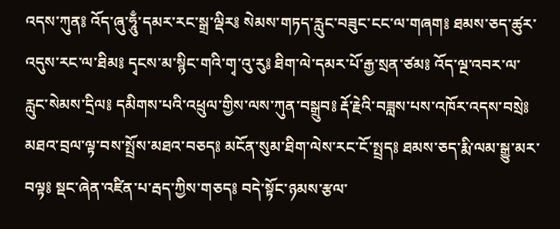འདས་ཀུན༔ འོད་ཞུ་ཧཱུྃ་དམར་རང་སྒྲ་ལྡིར༔ སེམས་གཏད་རླུང་བཟུང་ངང་ལ་གཞག༔ ཐམས་ཅད་ཚུར་འདུས་རང་ལ་ཐིམ༔ དྭངས་མ་སྙིང་གའི་གྭ་འུ་རུ༔ ཐིག་ལེ་དམར་པོ་རྒྱ་སྲན་ཙམ༔ འོད་ལྔ་འབར་ལ་རླུང་སེམས་དྲིལ༔ དམིགས་པའི་འཕྲུལ་གྱིས་ལས་ཀུན་བསྒྲུབ༔ རྡོ་རྗེའི་བཟླས་པས་འཁོར་འདས་བསྲེ༔ མཐའ་བྲལ་ལྟ་བས་སྤྲོས་མཐའ་བཅད༔ མངོན་སུམ་ཐིག་ལེས་རང་ངོ་སྤྲད༔ ཐམས་ཅད་རྨི་ལམ་སྒྱུ་མར་བལྟ༔ སྡང་ཞེན་འཛིན་པ་རྦད་ཀྱིས་གཅད༔ བདེ་སྟོང་ཉམས་རྩལ་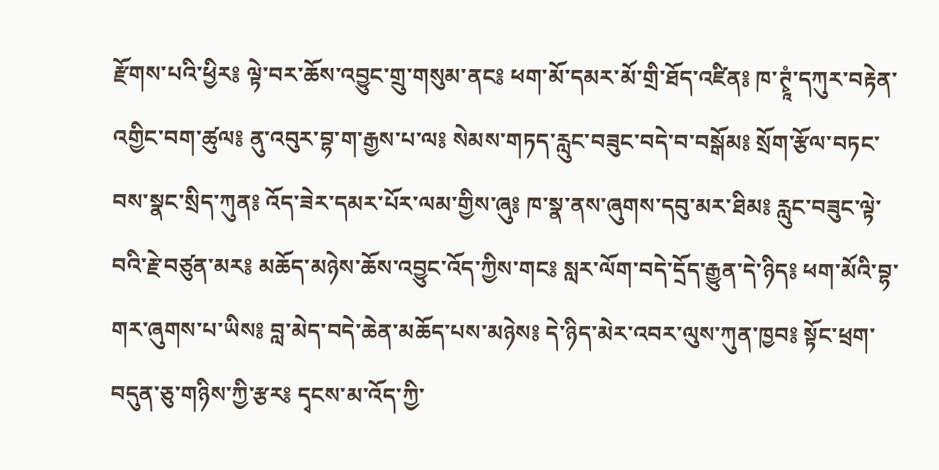རྫོགས་པའི་ཕྱིར༔ ལྟེ་བར་ཆོས་འབྱུང་གྲུ་གསུམ་ནང༔ ཕག་མོ་དམར་མོ་གྲི་ཐོད་འཛིན༔ ཁ་ཊྭཱཾ་དཀུར་བརྟེན་འགྱིང་བག་ཚུལ༔ ནུ་འབུར་བྷ་ག་རྒྱས་པ་ལ༔ སེམས་གཏད་རླུང་བཟུང་བདེ་བ་བསྒོམ༔ སྲོག་རྩོལ་བཏང་བས་སྣང་སྲིད་ཀུན༔ འོད་ཟེར་དམར་པོར་ལམ་གྱིས་ཞུ༔ ཁ་སྣ་ནས་ཞུགས་དབུ་མར་ཐིམ༔ རླུང་བཟུང་ལྟེ་བའི་རྗེ་བཙུན་མར༔ མཆོད་མཉེས་ཆོས་འབྱུང་འོད་ཀྱིས་གང༔ སླར་ལོག་བདེ་དྲོད་རྒྱུན་དེ་ཉིད༔ ཕག་མོའི་བྷ་གར་ཞུགས་པ་ཡིས༔ བླ་མེད་བདེ་ཆེན་མཆོད་པས་མཉེས༔ དེ་ཉིད་མེར་འབར་ལུས་ཀུན་ཁྱབ༔ སྟོང་ཕྲག་བདུན་ཅུ་གཉིས་ཀྱི་རྩར༔ དྭངས་མ་འོད་ཀྱི་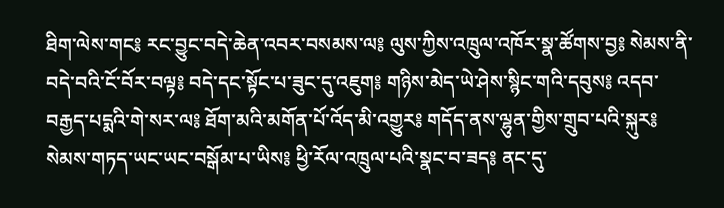ཐིག་ལེས་གང༔ རང་བྱུང་བདེ་ཆེན་འབར་བསམས་ལ༔ ལུས་ཀྱིས་འཁྲུལ་འཁོར་སྣ་ཚོགས་བྱ༔ སེམས་ནི་བདེ་བའི་ངོ་བོར་བལྟ༔ བདེ་དང་སྟོང་པ་ཟུང་དུ་འཇུག༔ གཉིས་མེད་ཡེ་ཤེས་སྙིང་གའི་དབུས༔ འདབ་བརྒྱད་པདྨའི་གེ་སར་ལ༔ ཐོག་མའི་མགོན་པོ་འོད་མི་འགྱུར༔ གདོད་ནས་ལྷུན་གྱིས་གྲུབ་པའི་སྐུར༔ སེམས་གཏད་ཡང་ཡང་བསྒོམ་པ་ཡིས༔ ཕྱི་རོལ་འཁྲུལ་པའི་སྣང་བ་ཟད༔ ནང་དུ་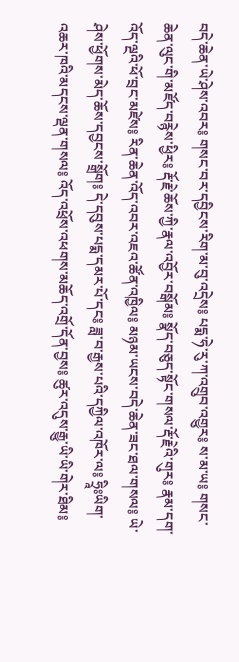བདེ་ཆེན་ཡེ་ཤེས་འབར༔ གསང་བར་དབྱིངས་རིག་མ་བུ་འདྲེས༔ པདྨ་ཧེ་རུ་ཀ་འགྲུབ་འགྱུར༔ ས་མ་ཡ༔ གསང་ཆེན་ལུང་གི་མཛོད་བརྙེས་ཕྱིར༔ རྡོ་རྗེ་ཆོས་ཀྱི་རྣལ་འབྱོར་བསྒོམ༔ སྣོད་བཅུད་སྟོང་གསལ་རྡོ་རྗེའི་གུར༔ རྣམ་དག་འོད་ལྔའི་ཕོ་བྲང་མཛེས༔ རིན་ཆེན་འོད་འབར་འཇའ་ཚོན་འཁྱིལ༔ མཉམ་ཡངས་བདེ་ཆེན་ཟང་ཐལ་གསལ༔ ཡེ་ཤེས་ཕྱོགས་མེད་ཆོས་དབྱངས་སྒྲོག༔ དེ་དབུས་པདྨ་དམར་པོ་དང༔ ཟླ་བ་རྒྱས་པའི་དཀྱིལ་འཁོར་ལ༔ ཧྲཱིཿཡིག་འཆར་ཁའི་མདངས་ལྡན་གསལ༔ འོད་འཕྲོས་འཕགས་མཆོད་འགྲོ་དོན་བྱས༔ ཚུར་འདུས་རྒྱུ་ཡི་ཡི་གེར་ཐིམ༔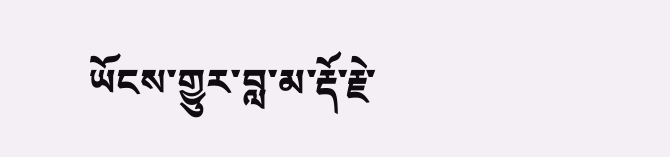ཡོངས་གྱུར་བླ་མ་རྡོ་རྗེ་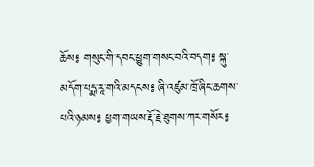ཆོས༔ གསུང་གི་དབང་ཕྱུག་གསང་བའི་བདག༔ སྐུ་མདོག་པདྨ་རཱ་གའི་མདངས༔ ཞི་འཛུམ་ཁྲོ་ཞིང་ཆགས་པའི་ཉམས༔ ཕྱག་གཡས་རྡོ་རྗེ་ཐུགས་ཀར་གསོར༔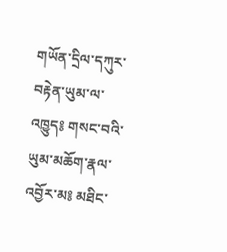གཡོན་དྲིལ་དཀུར་བརྟེན་ཡུམ་ལ་འཁྱུད༔ གསང་བའི་ཡུམ་མཆོག་རྣལ་འབྱོར་མ༔ མཐིང་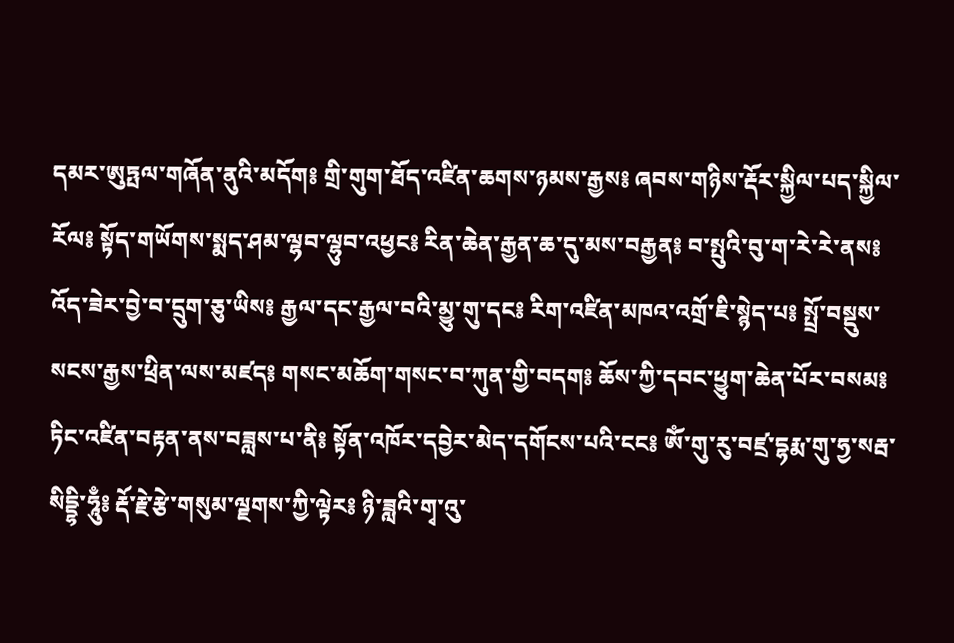དམར་ཨུཏྤལ་གཞོན་ནུའི་མདོག༔ གྲི་གུག་ཐོད་འཛིན་ཆགས་ཉམས་རྒྱས༔ ཞབས་གཉིས་རྡོར་སྐྱིལ་པད་སྐྱིལ་རོལ༔ སྟོད་གཡོགས་སྨད་ཤམ་ལྷབ་ལྷུབ་འཕྱང༔ རིན་ཆེན་རྒྱན་ཆ་དུ་མས་བརྒྱན༔ བ་སྤུའི་བུ་ག་རེ་རེ་ནས༔ འོད་ཟེར་བྱེ་བ་དྲུག་ཅུ་ཡིས༔ རྒྱལ་དང་རྒྱལ་བའི་མྱུ་གུ་དང༔ རིག་འཛིན་མཁའ་འགྲོ་ཇི་སྙེད་པ༔ སྤྲོ་བསྡུས་སངས་རྒྱས་ཕྲིན་ལས་མཛད༔ གསང་མཆོག་གསང་བ་ཀུན་གྱི་བདག༔ ཆོས་ཀྱི་དབང་ཕྱུག་ཆེན་པོར་བསམ༔ ཏིང་འཛིན་བརྟན་ནས་བཟླས་པ་ནི༔ སྟོན་འཁོར་དབྱེར་མེད་དགོངས་པའི་ངང༔ ཨོཾ་གུ་རུ་བཛྲ་དྷརྨ་གུ་ཧྱ་སརྦ་སིདྡྷི་ཧཱུྃ༔ རྡོ་རྗེ་རྩེ་གསུམ་ལྗགས་ཀྱི་ལྟེར༔ ཉི་ཟླའི་གྭ་འུ་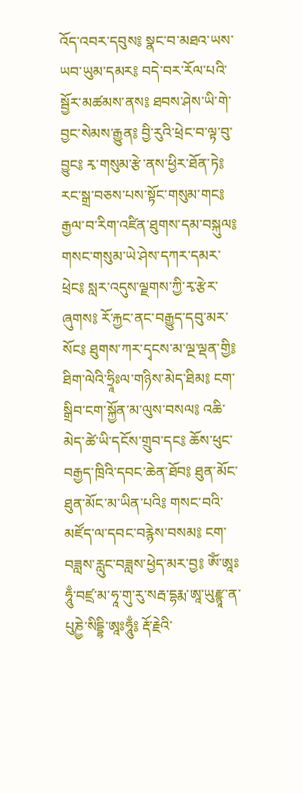འོད་འབར་དབུས༔ སྣང་བ་མཐའ་ཡས་ཡབ་ཡུམ་དམར༔ བདེ་བར་རོལ་པའི་སྦྱོར་མཚམས་ནས༔ ཐབས་ཤེས་ཡི་གེ་བྱང་སེམས་རྒྱུན༔ བྱི་རུའི་ཕྲེང་བ་ལྟ་བུ་བྱུང༔ རྭ་གསུམ་རྩེ་ནས་ཕྱིར་ཐོན་ཏེ༔ རང་སྒྲ་བཅས་པས་སྟོང་གསུམ་གང༔ རྒྱལ་བ་རིག་འཛིན་ཐུགས་དམ་བསྐུལ༔ གསང་གསུམ་ཡེ་ཤེས་དཀར་དམར་ཕྲེང༔ སླར་འདུས་ལྗགས་ཀྱི་རྭ་རྩེར་ཞུགས༔ རོ་རྐྱང་ནང་བརྒྱུད་དབུ་མར་སོང༔ ཐུགས་ཀར་དྭངས་མ་ལྔ་ལྡན་གྱི༔ ཐིག་ལེའི་ཧྲཱིཿལ་གཉིས་མེད་ཐིམ༔ ངག་སྒྲིབ་ངག་སྐྱོན་མ་ལུས་བསལ༔ འཆི་མེད་ཚེ་ཡི་དངོས་གྲུབ་དང༔ ཆོས་ཕུང་བརྒྱད་ཁྲིའི་དབང་ཆེན་ཐོབ༔ ཐུན་མོང་ཐུན་མོང་མ་ཡིན་པའི༔ གསང་བའི་མཛོད་ལ་དབང་བརྙེས་བསམ༔ ངག་བཟླས་རླུང་བཟླས་ཕྱེད་མར་བྱ༔ ཨོཾ་ཨཱཿཧཱུྃ་བཛྲ་མ་ཧཱ་གུ་རུ་སརྦ་དྷརྨ་ཨཱ་ཡུརྫྙཱ་ན་པུཎྱེ་སིདྡྷི་ཨཱཿཧཱུྃ༔ རྡོ་རྗེའི་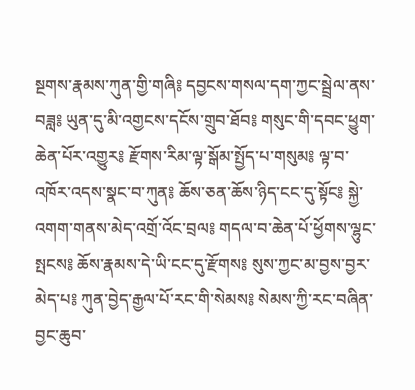སྔགས་རྣམས་ཀུན་གྱི་གཞི༔ དབྱངས་གསལ་དག་ཀྱང་སྦྲེལ་ནས་བཟླ༔ ཡུན་དུ་མི་འགྱངས་དངོས་གྲུབ་ཐོབ༔ གསུང་གི་དབང་ཕྱུག་ཆེན་པོར་འགྱུར༔ རྫོགས་རིམ་ལྟ་སྒོམ་སྤྱོད་པ་གསུམ༔ ལྟ་བ་འཁོར་འདས་སྣང་བ་ཀུན༔ ཆོས་ཅན་ཆོས་ཉིད་ངང་དུ་སྟོང༔ སྐྱེ་འགག་གནས་མེད་འགྲོ་འོང་བྲལ༔ གདལ་བ་ཆེན་པོ་ཕྱོགས་ལྷུང་སྤངས༔ ཆོས་རྣམས་དེ་ཡི་ངང་དུ་རྫོགས༔ སུས་ཀྱང་མ་བྱས་བྱར་མེད་པ༔ ཀུན་བྱེད་རྒྱལ་པོ་རང་གི་སེམས༔ སེམས་ཀྱི་རང་བཞིན་བྱང་ཆུབ་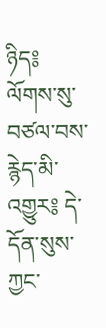ཉིད༔ ལོགས་སུ་བཙལ་བས་རྙེད་མི་འགྱུར༔ དེ་དོན་སུས་ཀྱང་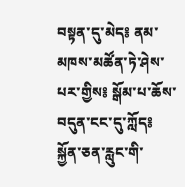བསྟན་དུ་མེད༔ ནམ་མཁས་མཚོན་ཏེ་ཤེས་པར་གྱིས༔ སྒོམ་པ་ཆོས་བདུན་ངང་དུ་ཀློད༔ སྐྱོན་ཅན་རླུང་གི་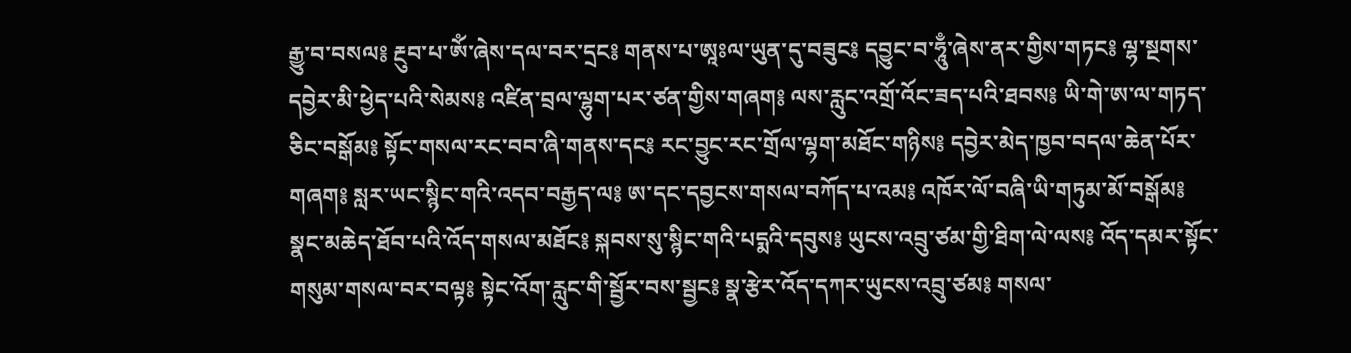རྒྱུ་བ་བསལ༔ རྔུབ་པ་ཨོཾ་ཞེས་དལ་བར་དྲང༔ གནས་པ་ཨཱཿལ་ཡུན་དུ་བཟུང༔ དབྱུང་བ་ཧཱུྃ་ཞེས་ནར་གྱིས་གཏང༔ ལྷ་སྔགས་དབྱེར་མི་ཕྱེད་པའི་སེམས༔ འཛིན་བྲལ་ལྷུག་པར་ཙན་གྱིས་གཞག༔ ལས་རླུང་འགྲོ་འོང་ཟད་པའི་ཐབས༔ ཡི་གེ་ཨ་ལ་གཏད་ཅིང་བསྒོམ༔ སྟོང་གསལ་རང་བབ་ཞི་གནས་དང༔ རང་བྱུང་རང་གྲོལ་ལྷག་མཐོང་གཉིས༔ དབྱེར་མེད་ཁྱབ་བདལ་ཆེན་པོར་གཞག༔ སླར་ཡང་སྙིང་གའི་འདབ་བརྒྱད་ལ༔ ཨ་དང་དབྱངས་གསལ་བཀོད་པ་འམ༔ འཁོར་ལོ་བཞི་ཡི་གཏུམ་མོ་བསྒོམ༔ སྣང་མཆེད་ཐོབ་པའི་འོད་གསལ་མཐོང༔ སྐབས་སུ་སྙིང་གའི་པདྨའི་དབུས༔ ཡུངས་འབྲུ་ཙམ་གྱི་ཐིག་ལེ་ལས༔ འོད་དམར་སྟོང་གསུམ་གསལ་བར་བལྟ༔ སྟེང་འོག་རླུང་གི་སྦྱོར་བས་སྦྱང༔ སྣ་རྩེར་འོད་དཀར་ཡུངས་འབྲུ་ཙམ༔ གསལ་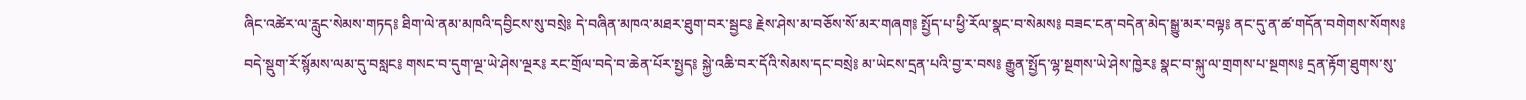ཞིང་འཚེར་ལ་རླུང་སེམས་གཏད༔ ཐིག་ལེ་ནམ་མཁའི་དབྱིངས་སུ་བསྲེ༔ དེ་བཞིན་མཁའ་མཐར་ཐུག་བར་སྦྱང༔ རྗེས་ཤེས་མ་བཅོས་སོ་མར་གཞག༔ སྤྱོད་པ་ཕྱི་རོལ་སྣང་བ་སེམས༔ བཟང་ངན་བདེན་མེད་སྒྱུ་མར་བལྟ༔ ནང་དུ་ན་ཚ་གདོན་བགེགས་སོགས༔ བདེ་སྡུག་རོ་སྙོམས་ལམ་དུ་བསླང༔ གསང་བ་དུག་ལྔ་ཡེ་ཤེས་ལྔར༔ རང་གྲོལ་བདེ་བ་ཆེན་པོར་སྤྱད༔ སྐྱེ་འཆི་བར་དོའི་སེམས་དང་བསྲེ༔ མ་ཡེངས་དྲན་པའི་བྱ་ར་བས༔ རྒྱུན་སྤྱོད་ལྷ་སྔགས་ཡེ་ཤེས་ཁྱེར༔ སྣང་བ་སྐུ་ལ་གྲགས་པ་སྔགས༔ དྲན་རྟོག་ཐུགས་སུ་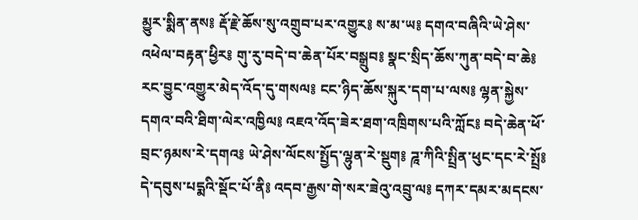མྱུར་སྨིན་ནས༔ རྡོ་རྗེ་ཆོས་སུ་འགྲུབ་པར་འགྱུར༔ ས་མ་ཡ༔ དགའ་བཞིའི་ཡེ་ཤེས་འཕེལ་བརྟན་ཕྱིར༔ གུ་རུ་བདེ་བ་ཆེན་པོར་བསྒྲུབ༔ སྣང་སྲིད་ཆོས་ཀུན་བདེ་བ་ཆེ༔ རང་བྱུང་འགྱུར་མེད་འོད་དུ་གསལ༔ ངང་ཉིད་ཆོས་སྐུར་དག་པ་ལས༔ ལྷན་སྐྱེས་དགའ་བའི་ཐིག་ལེར་འཁྱིལ༔ འཇའ་འོད་ཟེར་ཐག་འཁྲིགས་པའི་ཀློང༔ བདེ་ཆེན་ཕོ་བྲང་ཉམས་རེ་དགའ༔ ཡེ་ཤེས་ལོངས་སྤྱོད་ལྷུན་རེ་སྡུག༔ ཌཱ་ཀིའི་སྤྲིན་ཕུང་དང་རེ་སྤྲོ༔ དེ་དབུས་པདྨའི་སྡོང་པོ་ནི༔ འདབ་རྒྱས་གེ་སར་ཟེའུ་འབྲུ་ལ༔ དཀར་དམར་མདངས་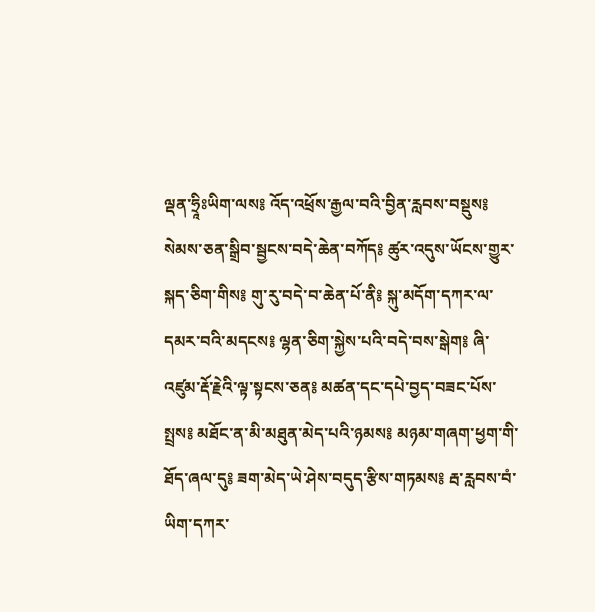ལྡན་ཧྲཱིཿཡིག་ལས༔ འོད་འཕྲོས་རྒྱལ་བའི་བྱིན་རླབས་བསྡུས༔ སེམས་ཅན་སྒྲིབ་སྦྱངས་བདེ་ཆེན་བཀོད༔ ཚུར་འདུས་ཡོངས་གྱུར་སྐད་ཅིག་གིས༔ གུ་རུ་བདེ་བ་ཆེན་པོ་ནི༔ སྐུ་མདོག་དཀར་ལ་དམར་བའི་མདངས༔ ལྷན་ཅིག་སྐྱེས་པའི་བདེ་བས་སྒེག༔ ཞི་འཛུམ་རྡོ་རྗེའི་ལྟ་སྟངས་ཅན༔ མཚན་དང་དཔེ་བྱད་བཟང་པོས་སྤྲས༔ མཐོང་ན་མི་མཐུན་མེད་པའི་ཉམས༔ མཉམ་གཞག་ཕྱག་གི་ཐོད་ཞལ་དུ༔ ཟག་མེད་ཡེ་ཤེས་བདུད་རྩིས་གཏམས༔ རྦ་རླབས་བཾ་ཡིག་དཀར་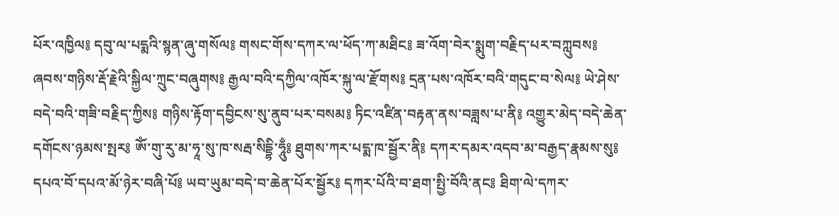པོར་འཁྱིལ༔ དབུ་ལ་པདྨའི་སྙན་ཞུ་གསོལ༔ གསང་གོས་དཀར་ལ་ཕོད་ཀ་མཐིང༔ ཟ་འོག་བེར་སྨུག་བརྗིད་པར་བཀླུབས༔ ཞབས་གཉིས་རྡོ་རྗེའི་སྐྱིལ་ཀྲུང་བཞུགས༔ རྒྱལ་བའི་དཀྱིལ་འཁོར་སྐུ་ལ་རྫོགས༔ དྲན་པས་འཁོར་བའི་གདུང་བ་སེལ༔ ཡེ་ཤེས་བདེ་བའི་གཟི་བརྗིད་ཀྱིས༔ གཉིས་རྟོག་དབྱིངས་སུ་ནུབ་པར་བསམ༔ ཏིང་འཛིན་བརྟན་ནས་བཟླས་པ་ནི༔ འགྱུར་མེད་བདེ་ཆེན་དགོངས་ཉམས་སྤར༔ ཨོཾ་གུ་རུ་མ་ཧཱ་སུ་ཁ་སརྦ་སིདྡྷི་ཧཱུྃ༔ ཐུགས་ཀར་པདྨ་ཁ་སྦྱོར་ནི༔ དཀར་དམར་འདབ་མ་བརྒྱད་རྣམས་སུ༔ དཔའ་བོ་དཔའ་མོ་ཉེར་བཞི་པོ༔ ཡབ་ཡུམ་བདེ་བ་ཆེན་པོར་སྦྱོར༔ དཀར་པོའི་བ་ཐག་སྤྱི་བོའི་ནང༔ ཐིག་ལེ་དཀར་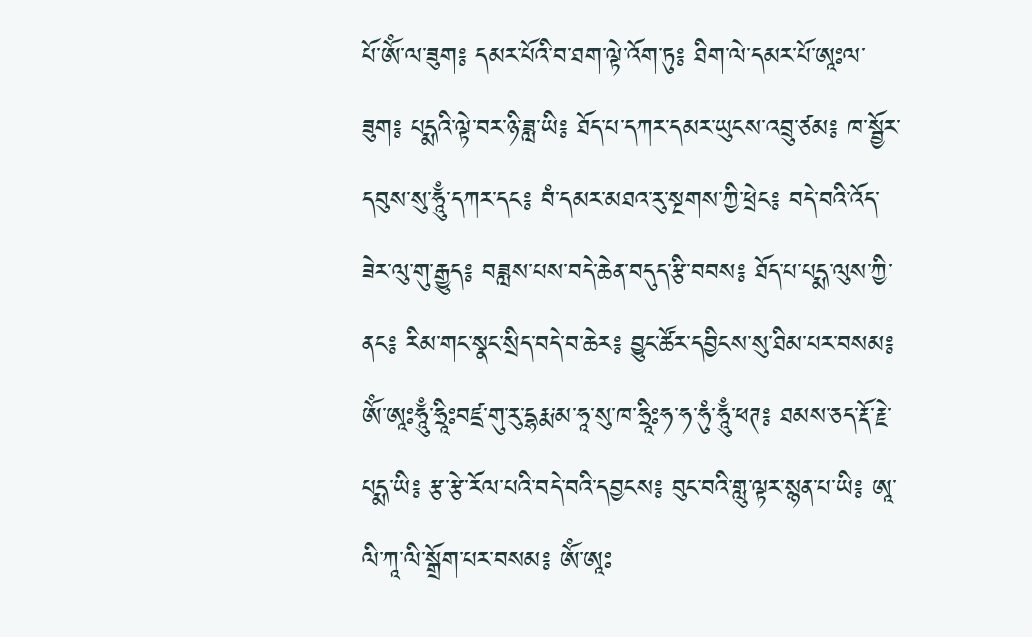པོ་ཨོཾ་ལ་ཟུག༔ དམར་པོའི་བ་ཐག་ལྟེ་འོག་ཏུ༔ ཐིག་ལེ་དམར་པོ་ཨཱཿལ་ཟུག༔ པདྨའི་ལྟེ་བར་ཉི་ཟླ་ཡི༔ ཐོད་པ་དཀར་དམར་ཡུངས་འབྲུ་ཙམ༔ ཁ་སྦྱོར་དབུས་སུ་ཧཱུྃ་དཀར་དང༔ བཾ་དམར་མཐའ་རུ་སྔགས་ཀྱི་ཕྲེང༔ བདེ་བའི་འོད་ཟེར་ལུ་གུ་རྒྱུད༔ བཟླས་པས་བདེ་ཆེན་བདུད་རྩི་བབས༔ ཐོད་པ་པདྨ་ལུས་ཀྱི་ནང༔ རིམ་གང་སྣང་སྲིད་བདེ་བ་ཆེར༔ བྱུང་ཚོར་དབྱིངས་སུ་ཐིམ་པར་བསམ༔ ཨོཾ་ཨཱཿཧཱུྃ་ཧྲཱིཿབཛྲ་གུ་རུ་དྷརྨ་མ་ཧཱ་སུ་ཁ་ཧྲཱིཿཧ་ཧ་ཧུཾ་ཧཱུྃ་ཕཊ༔ ཐམས་ཅད་རྡོ་རྗེ་པདྨ་ཡི༔ རྩ་རྩེ་རོལ་པའི་བདེ་བའི་དབྱངས༔ བུང་བའི་གླུ་ལྟར་སྙན་པ་ཡི༔ ཨཱ་ལི་ཀཱ་ལི་སྒྲོག་པར་བསམ༔ ཨོཾ་ཨཱཿ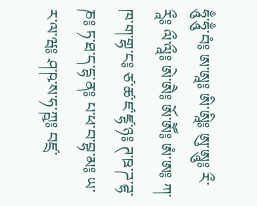ཧཱུྃ་ཧཱུྃ་བཾ༔ ཨ་ཨཱ༔ ཨི་ཨཱི༔ ཨུ་ཨཱུ༔ རྀ་རཱྀ༔ ལྀ་ལཱྀ༔ ཨེ་ཨཻ༔ ཨོ་ཨཽ༔ ཨཾ་ཨ༔ ཀ་ཁ་ག་གྷ་ང༔ ཙ་ཚ་ཛ་ཛྷ་ཉ༔ ཊ་ཋ་ཌ་ཌྷ་ཎ༔ ཏ་ཐ་ད་དྷ་ན༔ པ་ཕ་བ་བྷ་མ༔ ཡ་ར་ལ་ཝ༔ ཤ་ཥ་ས་ཧ་ཀྵ༔ བཛྲ་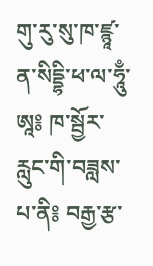གུ་རུ་སུ་ཁ་ཛྙཱ་ན་སིདྡྷི་ཕ་ལ་ཧཱུྃ་ཨཱ༔ ཁ་སྦྱོར་རླུང་གི་བཟླས་པ་ནི༔ བརྒྱ་རྩ་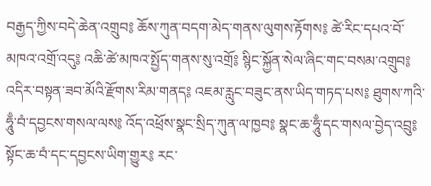བརྒྱད་ཀྱིས་བདེ་ཆེན་འགྲུབ༔ ཆོས་ཀུན་བདག་མེད་གནས་ལུགས་རྟོགས༔ ཚེ་རིང་དཔའ་བོ་མཁའ་འགྲོ་འདུ༔ འཆི་ཚེ་མཁའ་སྤྱོད་གནས་སུ་འགྲོ༔ སྙིང་སྐྱོན་སེལ་ཞིང་གང་བསམ་འགྲུབ༔ འདིར་བསྟན་ཟབ་མོའི་རྫོགས་རིམ་གནད༔ འཇམ་རླུང་བཟུང་ནས་ཡིད་གཏད་པས༔ ཐུགས་ཀའི་ཧཱུྃ་བཾ་དབྱངས་གསལ་ལས༔ འོད་འཕྲོས་སྣང་སྲིད་ཀུན་ལ་ཁྱབ༔ སྣང་ཆ་ཧཱུྃ་དང་གསལ་བྱེད་འབྲུ༔ སྟོང་ཆ་བཾ་དང་དབྱངས་ཡིག་གྱུར༔ རང་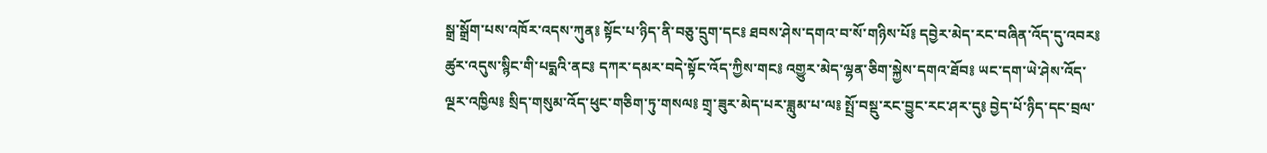སྒྲ་སྒྲོག་པས་འཁོར་འདས་ཀུན༔ སྟོང་པ་ཉིད་ནི་བཅུ་དྲུག་དང༔ ཐབས་ཤེས་དགའ་བ་སོ་གཉིས་པོ༔ དབྱེར་མེད་རང་བཞིན་འོད་དུ་འབར༔ ཚུར་འདུས་སྙིང་གི་པདྨའི་ནང༔ དཀར་དམར་བདེ་སྟོང་འོད་ཀྱིས་གང༔ འགྱུར་མེད་ལྷན་ཅིག་སྐྱེས་དགའ་ཐོབ༔ ཡང་དག་ཡེ་ཤེས་འོད་ལྔར་འཁྱིལ༔ སྲིད་གསུམ་འོད་ཕུང་གཅིག་ཏུ་གསལ༔ གྲྭ་ཟུར་མེད་པར་ཟླུམ་པ་ལ༔ སྤྲོ་བསྡུ་རང་བྱུང་རང་ཤར་དུ༔ བྱེད་པོ་ཉིད་དང་བྲལ་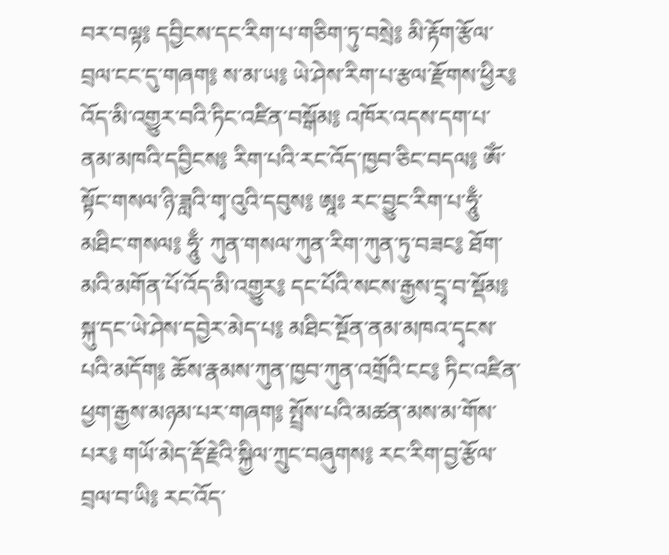བར་བལྟ༔ དབྱིངས་དང་རིག་པ་གཅིག་ཏུ་བསྲེ༔ མི་རྟོག་རྩོལ་བྲལ་ངང་དུ་གཞག༔ ས་མ་ཡ༔ ཡེ་ཤེས་རིག་པ་རྩལ་རྫོགས་ཕྱིར༔ འོད་མི་འགྱུར་བའི་ཏིང་འཛིན་བསྒོམ༔ འཁོར་འདས་དག་པ་ནམ་མཁའི་དབྱིངས༔ རིག་པའི་རང་འོད་ཁྱབ་ཅིང་བདལ༔ ཨོཾ་ སྟོང་གསལ་ཉི་ཟླའི་གྭ་འུའི་དབུས༔ ཨཱཿ རང་བྱུང་རིག་པ་ཧཱུྃ་མཐིང་གསལ༔ ཧཱུྃ་ ཀུན་གསལ་ཀུན་རིག་ཀུན་ཏུ་བཟང༔ ཐོག་མའི་མགོན་པོ་འོད་མི་འགྱུར༔ དང་པོའི་སངས་རྒྱས་དྲྭ་བ་སྡོམ༔ སྐུ་དང་ཡེ་ཤེས་དབྱེར་མེད་པ༔ མཐིང་སྔོན་ནམ་མཁའ་དྭངས་པའི་མདོག༔ ཆོས་རྣམས་ཀུན་ཁྱབ་ཀུན་འགྲོའི་ངང༔ ཏིང་འཛིན་ཕྱག་རྒྱས་མཉམ་པར་གཞག༔ སྤྲོས་པའི་མཚན་མས་མ་གོས་པར༔ གཡོ་མེད་རྡོ་རྗེའི་སྐྱིལ་ཀྲུང་བཞུགས༔ རང་རིག་བྱ་རྩོལ་བྲལ་བ་ཡི༔ རང་འོད་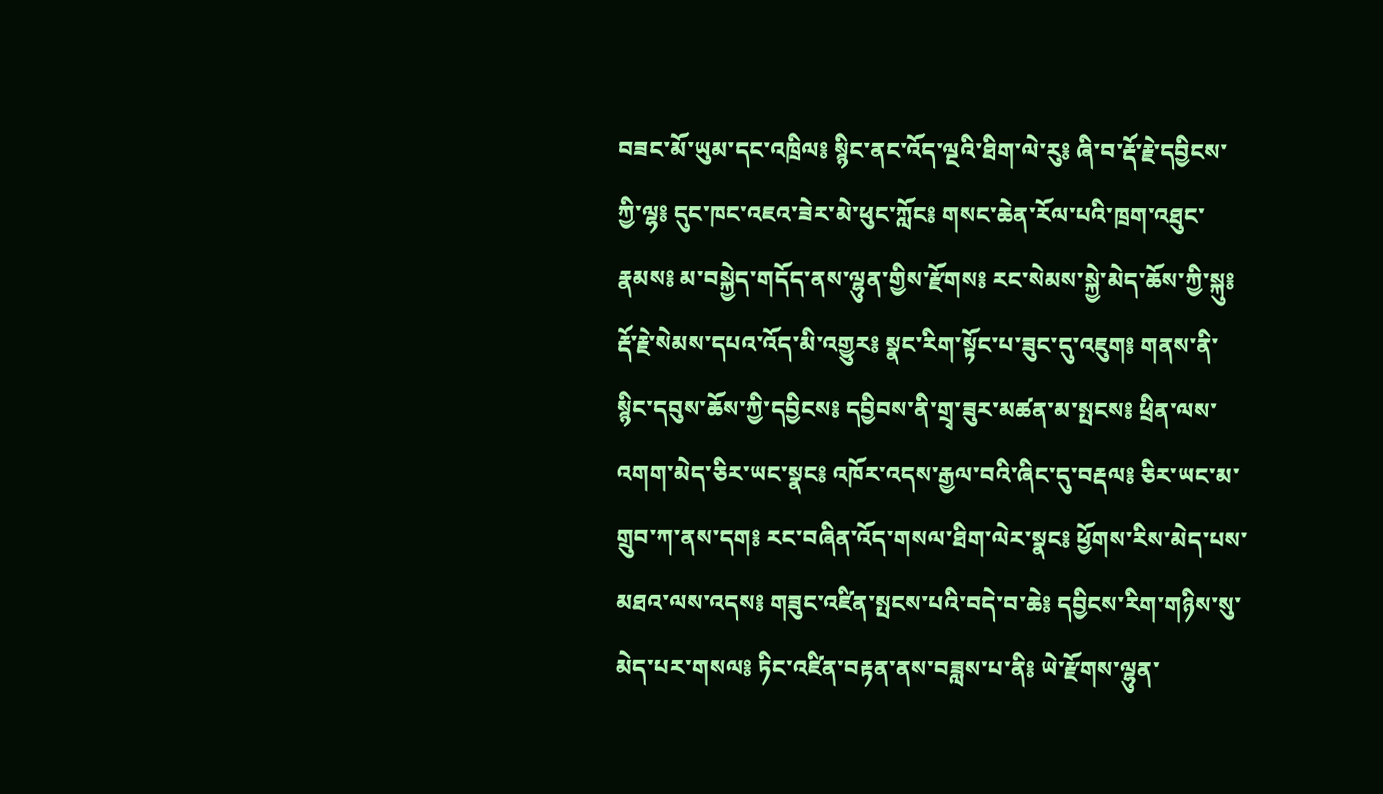བཟང་མོ་ཡུམ་དང་འཁྲིལ༔ སྙིང་ནང་འོད་ལྔའི་ཐིག་ལེ་རུ༔ ཞི་བ་རྡོ་རྗེ་དབྱིངས་ཀྱི་ལྷ༔ དུང་ཁང་འཇའ་ཟེར་མེ་ཕུང་ཀློང༔ གསང་ཆེན་རོལ་པའི་ཁྲག་འཐུང་རྣམས༔ མ་བསྐྱེད་གདོད་ནས་ལྷུན་གྱིས་རྫོགས༔ རང་སེམས་སྐྱེ་མེད་ཆོས་ཀྱི་སྐུ༔ རྡོ་རྗེ་སེམས་དཔའ་འོད་མི་འགྱུར༔ སྣང་རིག་སྟོང་པ་ཟུང་དུ་འཇུག༔ གནས་ནི་སྙིང་དབུས་ཆོས་ཀྱི་དབྱིངས༔ དབྱིབས་ནི་གྲྭ་ཟུར་མཚན་མ་སྤངས༔ ཕྲིན་ལས་འགག་མེད་ཅིར་ཡང་སྣང༔ འཁོར་འདས་རྒྱལ་བའི་ཞིང་དུ་བརྡལ༔ ཅིར་ཡང་མ་གྲུབ་ཀ་ནས་དག༔ རང་བཞིན་འོད་གསལ་ཐིག་ལེར་སྣང༔ ཕྱོགས་རིས་མེད་པས་མཐའ་ལས་འདས༔ གཟུང་འཛིན་སྤངས་པའི་བདེ་བ་ཆེ༔ དབྱིངས་རིག་གཉིས་སུ་མེད་པར་གསལ༔ ཏིང་འཛིན་བརྟན་ནས་བཟླས་པ་ནི༔ ཡེ་རྫོགས་ལྷུན་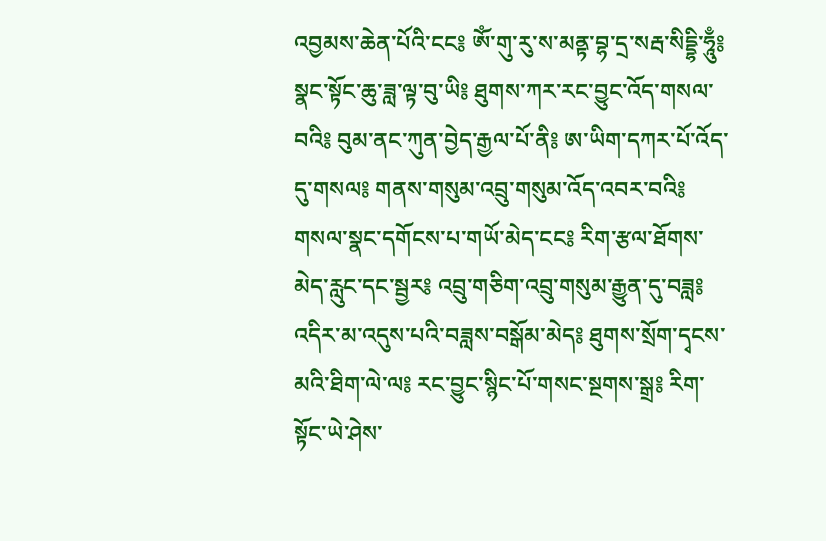འབྱམས་ཆེན་པོའི་ངང༔ ཨོཾ་གུ་རུ་ས་མནྟ་བྷ་དྲ་སརྦ་སིདྡྷི་ཧཱུྃ༔ སྣང་སྟོང་ཆུ་ཟླ་ལྟ་བུ་ཡི༔ ཐུགས་ཀར་རང་བྱུང་འོད་གསལ་བའི༔ བུམ་ནང་ཀུན་བྱེད་རྒྱལ་པོ་ནི༔ ཨ་ཡིག་དཀར་པོ་འོད་དུ་གསལ༔ གནས་གསུམ་འབྲུ་གསུམ་འོད་འབར་བའི༔ གསལ་སྣང་དགོངས་པ་གཡོ་མེད་ངང༔ རིག་རྩལ་ཐོགས་མེད་རླུང་དང་སྦྱར༔ འབྲུ་གཅིག་འབྲུ་གསུམ་རྒྱུན་དུ་བཟླ༔ འདིར་མ་འདུས་པའི་བཟླས་བསྒོམ་མེད༔ ཐུགས་སྲོག་དྭངས་མའི་ཐིག་ལེ་ལ༔ རང་བྱུང་སྙིང་པོ་གསང་སྔགས་སྒྲ༔ རིག་སྟོང་ཡེ་ཤེས་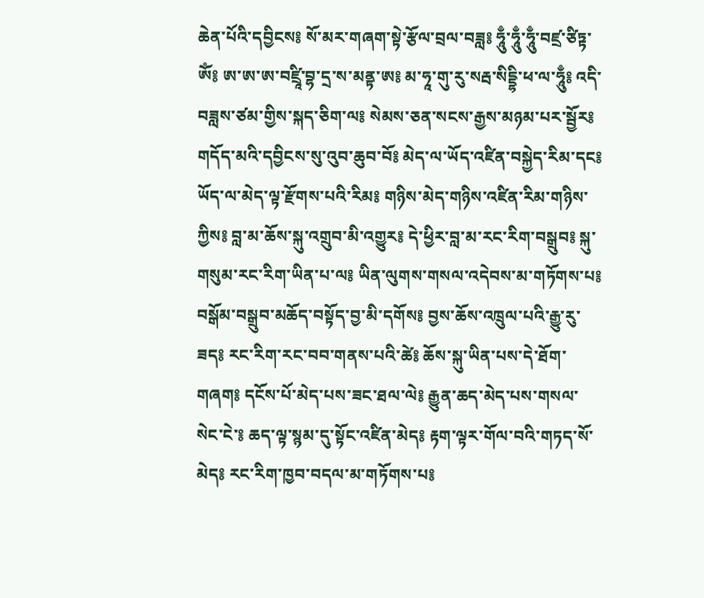ཆེན་པོའི་དབྱིངས༔ སོ་མར་གཞག་སྟེ་རྩོལ་བྲལ་བཟླ༔ ཧཱུྃ་ཧཱུྃ་ཧཱུྃ་བཛྲ་ཙིཏྟ་ཨོཾ༔ ཨ་ཨ་ཨ་བཛྲཱི་བྷ་དྲ་ས་མནྟ་ཨ༔ མ་ཧཱ་གུ་རུ་སརྦ་སིདྡྷི་ཕ་ལ་ཧཱུྃ༔ འདི་བཟླས་ཙམ་གྱིས་སྐད་ཅིག་ལ༔ སེམས་ཅན་སངས་རྒྱས་མཉམ་པར་སྦྱོར༔ གདོད་མའི་དབྱིངས་སུ་འུབ་ཆུབ་བོ༔ མེད་ལ་ཡོད་འཛིན་བསྐྱེད་རིམ་དང༔ ཡོད་ལ་མེད་ལྟ་རྫོགས་པའི་རིམ༔ གཉིས་མེད་གཉིས་འཛིན་རིམ་གཉིས་ཀྱིས༔ བླ་མ་ཆོས་སྐུ་འགྲུབ་མི་འགྱུར༔ དེ་ཕྱིར་བླ་མ་རང་རིག་བསྒྲུབ༔ སྐུ་གསུམ་རང་རིག་ཡིན་པ་ལ༔ ཡིན་ལུགས་གསལ་འདེབས་མ་གཏོགས་པ༔ བསྒོམ་བསྒྲུབ་མཆོད་བསྟོད་བྱ་མི་དགོས༔ བྱས་ཆོས་འཁྲུལ་པའི་རྒྱུ་རུ་ཟད༔ རང་རིག་རང་བབ་གནས་པའི་ཚེ༔ ཆོས་སྐུ་ཡིན་པས་དེ་ཐོག་གཞག༔ དངོས་པོ་མེད་པས་ཟང་ཐལ་ལེ༔ རྒྱུན་ཆད་མེད་པས་གསལ་སེང་ངེ་༔ ཆད་ལྟ་སྙམ་དུ་སྟོང་འཛིན་མེད༔ རྟག་ལྟར་གོལ་བའི་གཏད་སོ་མེད༔ རང་རིག་ཁྱབ་བདལ་མ་གཏོགས་པ༔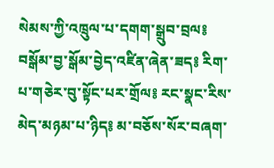སེམས་ཀྱི་འཁྲུལ་པ་དགག་སྒྲུབ་བྲལ༔ བསྒོམ་བྱ་སྒོམ་བྱེད་འཛིན་ཞེན་ཟད༔ རིག་པ་གཅེར་བུ་སྟོང་པར་གྲོལ༔ རང་སྣང་རིས་མེད་མཉམ་པ་ཉིད༔ མ་བཅོས་སོར་བཞག་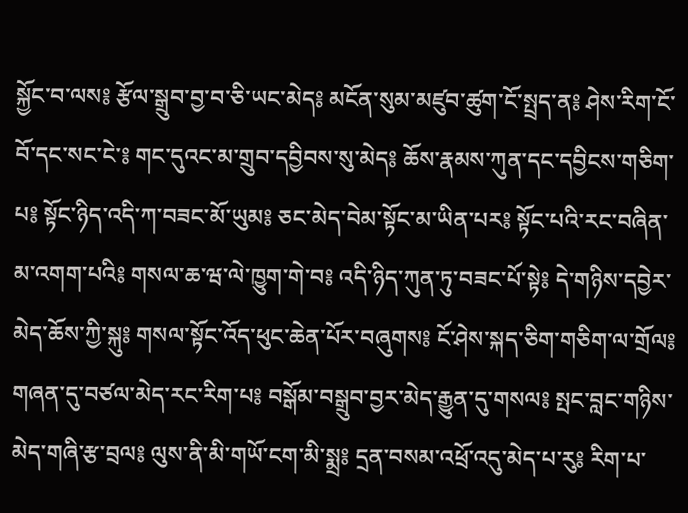སྐྱོང་བ་ལས༔ རྩོལ་སྒྲུབ་བྱ་བ་ཅི་ཡང་མེད༔ མངོན་སུམ་མཛུབ་ཚུག་ངོ་སྤྲད་ན༔ ཤེས་རིག་ངོ་བོ་དང་སང་ངེ་༔ གང་དུའང་མ་གྲུབ་དབྱིབས་སུ་མེད༔ ཆོས་རྣམས་ཀུན་དང་དབྱིངས་གཅིག་པ༔ སྟོང་ཉིད་འདི་ཀ་བཟང་མོ་ཡུམ༔ ཅང་མེད་བེམ་སྟོང་མ་ཡིན་པར༔ སྟོང་པའི་རང་བཞིན་མ་འགག་པའི༔ གསལ་ཆ་ཝ་ལེ་ཁྱུག་གེ་བ༔ འདི་ཉིད་ཀུན་ཏུ་བཟང་པོ་སྟེ༔ དེ་གཉིས་དབྱེར་མེད་ཆོས་ཀྱི་སྐུ༔ གསལ་སྟོང་འོད་ཕུང་ཆེན་པོར་བཞུགས༔ ངོ་ཤེས་སྐད་ཅིག་གཅིག་ལ་གྲོལ༔ གཞན་དུ་བཙལ་མེད་རང་རིག་པ༔ བསྒོམ་བསྒྲུབ་བྱར་མེད་རྒྱུན་དུ་གསལ༔ སྤང་བླང་གཉིས་མེད་གཞི་རྩ་བྲལ༔ ལུས་ནི་མི་གཡོ་ངག་མི་སྨྲ༔ དྲན་བསམ་འཕྲོ་འདུ་མེད་པ་རུ༔ རིག་པ་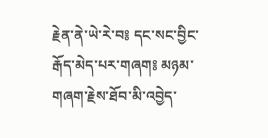རྗེན་ནེ་ཡེ་རེ་བ༔ དང་སང་བྱིང་རྒོད་མེད་པར་གཞག༔ མཉམ་གཞག་རྗེས་ཐོབ་མི་འབྱེད་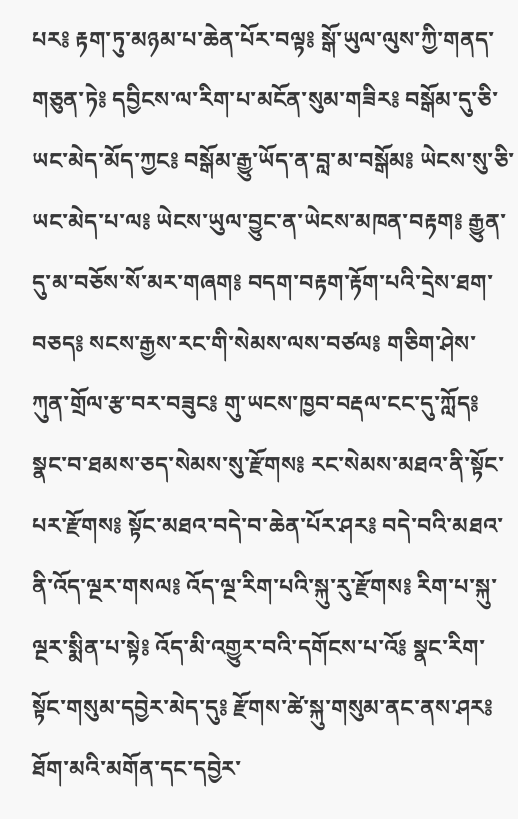པར༔ རྟག་ཏུ་མཉམ་པ་ཆེན་པོར་བལྟ༔ སྒོ་ཡུལ་ལུས་ཀྱི་གནད་གཅུན་ཏེ༔ དབྱིངས་ལ་རིག་པ་མངོན་སུམ་གཟིར༔ བསྒོམ་དུ་ཅི་ཡང་མེད་མོད་ཀྱང༔ བསྒོམ་རྒྱུ་ཡོད་ན་བླ་མ་བསྒོམ༔ ཡེངས་སུ་ཅི་ཡང་མེད་པ་ལ༔ ཡེངས་ཡུལ་བྱུང་ན་ཡེངས་མཁན་བརྟག༔ རྒྱུན་དུ་མ་བཅོས་སོ་མར་གཞག༔ བདག་བརྟག་རྟོག་པའི་དྲེས་ཐག་བཅད༔ སངས་རྒྱས་རང་གི་སེམས་ལས་བཙལ༔ གཅིག་ཤེས་ཀུན་གྲོལ་རྩ་བར་བཟུང༔ གུ་ཡངས་ཁྱབ་བརྡལ་ངང་དུ་ཀློད༔ སྣང་བ་ཐམས་ཅད་སེམས་སུ་རྫོགས༔ རང་སེམས་མཐའ་ནི་སྟོང་པར་རྫོགས༔ སྟོང་མཐའ་བདེ་བ་ཆེན་པོར་ཤར༔ བདེ་བའི་མཐའ་ནི་འོད་ལྔར་གསལ༔ འོད་ལྔ་རིག་པའི་སྐུ་རུ་རྫོགས༔ རིག་པ་སྐུ་ལྔར་སྨིན་པ་སྟེ༔ འོད་མི་འགྱུར་བའི་དགོངས་པ་འོ༔ སྣང་རིག་སྟོང་གསུམ་དབྱེར་མེད་དུ༔ རྫོགས་ཚེ་སྐུ་གསུམ་ནང་ནས་ཤར༔ ཐོག་མའི་མགོན་དང་དབྱེར་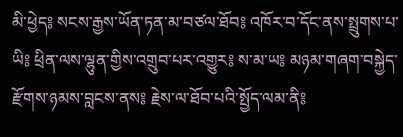མི་ཕྱེད༔ སངས་རྒྱས་ཡོན་ཏན་མ་བཙལ་ཐོབ༔ འཁོར་བ་དོང་ནས་སྤྲུགས་པ་ཡི༔ ཕྲིན་ལས་ལྷུན་གྱིས་འགྲུབ་པར་འགྱུར༔ ས་མ་ཡ༔ མཉམ་གཞག་བསྐྱེད་རྫོགས་ཉམས་བླངས་ནས༔ རྗེས་ལ་ཐོབ་པའི་སྤྱོད་ལམ་ནི༔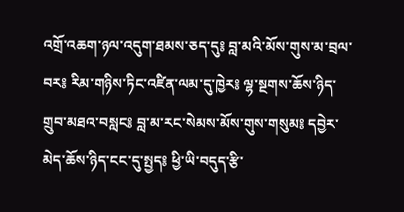འགྲོ་འཆག་ཉལ་འདུག་ཐམས་ཅད་དུ༔ བླ་མའི་མོས་གུས་མ་བྲལ་བར༔ རིམ་གཉིས་ཏིང་འཛིན་ལམ་དུ་ཁྱེར༔ ལྷ་སྔགས་ཆོས་ཉིད་གྲུབ་མཐའ་བསླང༔ བླ་མ་རང་སེམས་མོས་གུས་གསུམ༔ དབྱེར་མེད་ཆོས་ཉིད་ངང་དུ་སྤྱད༔ ཕྱི་ཡི་བདུད་རྩི་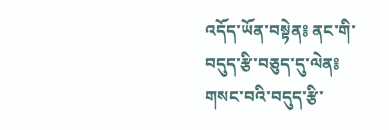འདོད་ཡོན་བསྟེན༔ ནང་གི་བདུད་རྩི་བཅུད་དུ་ལེན༔ གསང་བའི་བདུད་རྩི་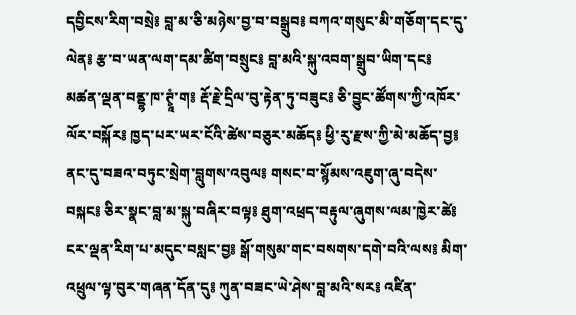དབྱིངས་རིག་བསྲེ༔ བླ་མ་ཅི་མཉེས་བྱ་བ་བསྒྲུབ༔ བཀའ་གསུང་མི་གཅོག་དང་དུ་ལེན༔ རྩ་བ་ཡན་ལག་དམ་ཚིག་བསྲུང༔ བླ་མའི་སྐུ་འབག་སྒྲུབ་ཡིག་དང༔ མཚན་ལྡན་བནྡྷ་ཁ་ཊྭཱཾ་ག༔ རྡོ་རྗེ་དྲིལ་བུ་རྟེན་ཏུ་བཟུང༔ ཅི་བྱུང་ཚོགས་ཀྱི་འཁོར་ལོར་བསྐོར༔ ཁྱད་པར་ཡར་ངོའི་ཚེས་བཅུར་མཆོད༔ ཕྱི་རུ་རྫས་ཀྱི་མེ་མཆོད་བྱ༔ ནང་དུ་བཟའ་བཏུང་སྲེག་བླུགས་འབུལ༔ གསང་བ་སྙོམས་འཇུག་ཞུ་བདེས་བསྐང༔ ཅིར་སྣང་བླ་མ་སྐུ་བཞིར་བལྟ༔ ཐུག་འཕྲད་བརྟུལ་ཞུགས་ལམ་ཁྱེར་ཚེ༔ ངར་ལྡན་རིག་པ་མདུང་བསླང་བྱ༔ སྒོ་གསུམ་གང་བསགས་དགེ་བའི་ལས༔ མིག་འཕྲུལ་ལྟ་བུར་གཞན་དོན་དུ༔ ཀུན་བཟང་ཡེ་ཤེས་བླ་མའི་སར༔ འཛིན་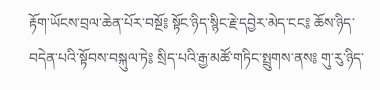རྟོག་ཡོངས་བྲལ་ཆེན་པོར་བསྔོ༔ སྟོང་ཉིད་སྙིང་རྗེ་དབྱེར་མེད་ངང༔ ཆོས་ཉིད་བདེན་པའི་སྟོབས་བསྐུལ་ཏེ༔ སྲིད་པའི་རྒྱ་མཚོ་གཏིང་སྤྲུགས་ནས༔ གུ་རུ་ཉིད་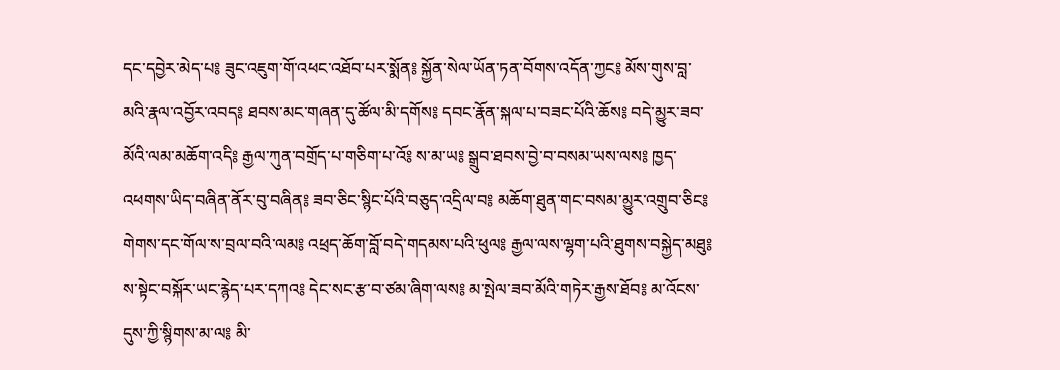དང་དབྱེར་མེད་པ༔ ཟུང་འཇུག་གོ་འཕང་འཐོབ་པར་སྨོན༔ སྐྱོན་སེལ་ཡོན་ཏན་བོགས་འདོན་ཀྱང༔ མོས་གུས་བླ་མའི་རྣལ་འབྱོར་འབད༔ ཐབས་མང་གཞན་དུ་ཚོལ་མི་དགོས༔ དབང་རྣོན་སྐལ་པ་བཟང་པོའི་ཆོས༔ བདེ་མྱུར་ཟབ་མོའི་ལམ་མཆོག་འདི༔ རྒྱལ་ཀུན་བགྲོད་པ་གཅིག་པ་འོ༔ ས་མ་ཡ༔ སྒྲུབ་ཐབས་བྱེ་བ་བསམ་ཡས་ལས༔ ཁྱད་འཕགས་ཡིད་བཞིན་ནོར་བུ་བཞིན༔ ཟབ་ཅིང་སྙིང་པོའི་བཅུད་འདྲིལ་བ༔ མཆོག་ཐུན་གང་བསམ་མྱུར་འགྲུབ་ཅིང༔ གེགས་དང་གོལ་ས་བྲལ་བའི་ལམ༔ འཕྲད་ཆོག་བློ་བདེ་གདམས་པའི་ཕུལ༔ རྒྱལ་ལས་ལྷག་པའི་ཐུགས་བསྐྱེད་མཐུ༔ ས་སྟེང་བསྐོར་ཡང་རྙེད་པར་དཀའ༔ དེང་སང་རྩ་བ་ཙམ་ཞིག་ལས༔ མ་སྤེལ་ཟབ་མོའི་གཏེར་རྒྱས་ཐོབ༔ མ་འོངས་དུས་ཀྱི་སྙིགས་མ་ལ༔ མི་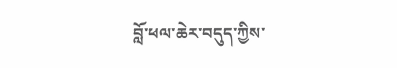བློ་ཕལ་ཆེར་བདུད་ཀྱིས་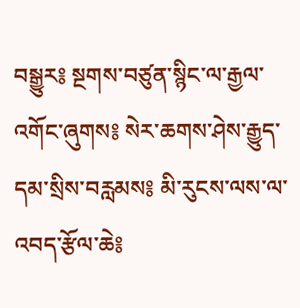བསྒྱུར༔ སྔགས་བཙུན་སྙིང་ལ་རྒྱལ་འགོང་ཞུགས༔ སེར་ཆགས་ཤེས་རྒྱུད་དམ་སྲིས་བརླམས༔ མི་རུངས་ལས་ལ་འབད་རྩོལ་ཆེ༔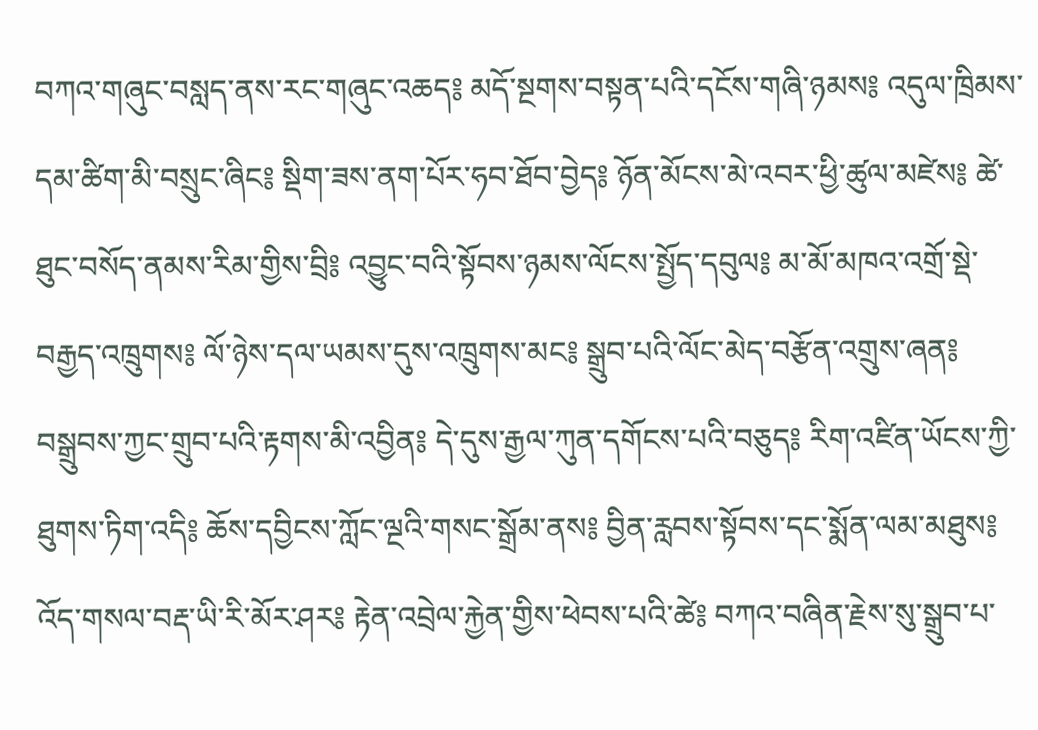བཀའ་གཞུང་བསླད་ནས་རང་གཞུང་འཆད༔ མདོ་སྔགས་བསྟན་པའི་དངོས་གཞི་ཉམས༔ འདུལ་ཁྲིམས་དམ་ཚིག་མི་བསྲུང་ཞིང༔ སྡིག་ཟས་ནག་པོར་ཧབ་ཐོབ་བྱེད༔ ཉོན་མོངས་མེ་འབར་ཕྱི་ཚུལ་མཛེས༔ ཚེ་ཐུང་བསོད་ནམས་རིམ་གྱིས་བྲི༔ འབྱུང་བའི་སྟོབས་ཉམས་ལོངས་སྤྱོད་དབུལ༔ མ་མོ་མཁའ་འགྲོ་སྡེ་བརྒྱད་འཁྲུགས༔ ལོ་ཉེས་དལ་ཡམས་དུས་འཁྲུགས་མང༔ སྒྲུབ་པའི་ལོང་མེད་བརྩོན་འགྲུས་ཞན༔ བསྒྲུབས་ཀྱང་གྲུབ་པའི་རྟགས་མི་འབྱིན༔ དེ་དུས་རྒྱལ་ཀུན་དགོངས་པའི་བཅུད༔ རིག་འཛིན་ཡོངས་ཀྱི་ཐུགས་ཏིག་འདི༔ ཆོས་དབྱིངས་ཀློང་ལྔའི་གསང་སྒྲོམ་ནས༔ བྱིན་རླབས་སྟོབས་དང་སྨོན་ལམ་མཐུས༔ འོད་གསལ་བརྡ་ཡི་རི་མོར་ཤར༔ རྟེན་འབྲེལ་རྐྱེན་གྱིས་ཕེབས་པའི་ཚེ༔ བཀའ་བཞིན་རྗེས་སུ་སྒྲུབ་པ་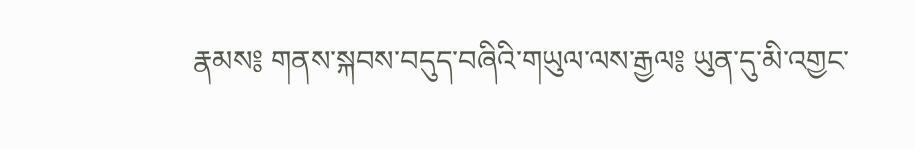རྣམས༔ གནས་སྐབས་བདུད་བཞིའི་གཡུལ་ལས་རྒྱལ༔ ཡུན་དུ་མི་འགྱང་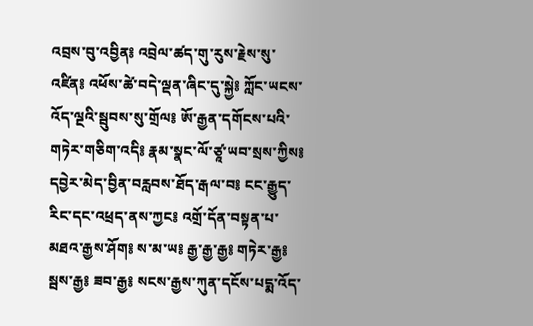འབྲས་བུ་འབྱིན༔ འབྲེལ་ཚད་གུ་རུས་རྗེས་སུ་འཛིན༔ འཕོས་ཚེ་བདེ་ལྡན་ཞིང་དུ་སྐྱེ༔ ཀློང་ཡངས་འོད་ལྔའི་སྦུབས་སུ་གྲོལ༔ ཨོ་རྒྱན་དགོངས་པའི་གཏེར་གཅིག་འདི༔ རྣམ་སྣང་ལོ་ཙཱ་ཡབ་སྲས་ཀྱིས༔ དབྱེར་མེད་བྱིན་བརླབས་ཐོད་རྒལ་བ༔ ངང་རྒྱུད་རིང་དང་འཕྲད་ནས་ཀྱང༔ འགྲོ་དོན་བསྟན་པ་མཐའ་རྒྱས་ཤོག༔ ས་མ་ཡ༔ རྒྱ་རྒྱ་རྒྱ༔ གཏེར་རྒྱ༔ སྦས་རྒྱ༔ ཟབ་རྒྱ༔ སངས་རྒྱས་ཀུན་དངོས་པདྨ་འོད་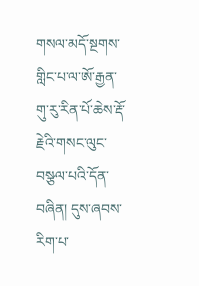གསལ་མདོ་སྔགས་གླིང་པ་ལ་ཨོ་རྒྱན་གུ་རུ་རིན་པོ་ཆེས་རྡོ་རྗེའི་གསང་ལུང་བསྩལ་པའི་དོན་བཞིན། དུས་ཞབས་རིག་པ་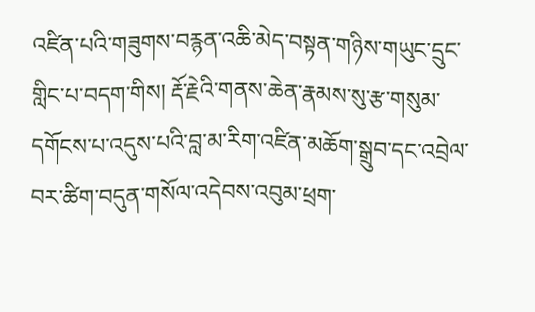འཛིན་པའི་གཟུགས་བརྙན་འཆི་མེད་བསྟན་གཉིས་གཡུང་དྲུང་གླིང་པ་བདག་གིས། རྡོ་རྗེའི་གནས་ཆེན་རྣམས་སུ་རྩ་གསུམ་དགོངས་པ་འདུས་པའི་བླ་མ་རིག་འཛིན་མཆོག་སྒྲུབ་དང་འབྲེལ་བར་ཚིག་བདུན་གསོལ་འདེབས་འབུམ་ཕྲག་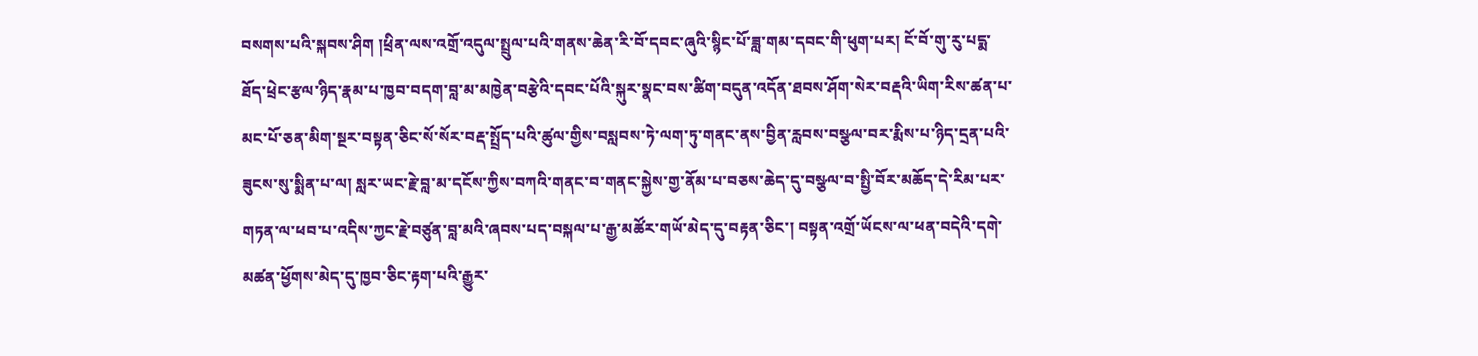བསགས་པའི་སྐབས་ཤིག །ཕྲིན་ལས་འགྲོ་འདུལ་སྤྲུལ་པའི་གནས་ཆེན་རི་བོ་དབང་ཞུའི་སྙིང་པོ་ཟླ་གམ་དབང་གི་ཕུག་པར། ངོ་བོ་གུ་རུ་པདྨ་ཐོད་ཕྲེང་རྩལ་ཉིད་རྣམ་པ་ཁྱབ་བདག་བླ་མ་མཁྱེན་བརྩེའི་དབང་པོའི་སྐུར་སྣང་བས་ཚིག་བདུན་འདོན་ཐབས་ཤོག་སེར་བརྡའི་ཡིག་རིས་ཚན་པ་མང་པོ་ཅན་མིག་སྔར་བསྟན་ཅིང་སོ་སོར་བརྡ་སྤྲོད་པའི་ཚུལ་གྱིས་བསླབས་ཏེ་ལག་ཏུ་གནང་ནས་བྱིན་རླབས་བསྩལ་བར་རྨིས་པ་ཉིད་དྲན་པའི་ཟུངས་སུ་སྨིན་པ་ལ། སླར་ཡང་རྗེ་བླ་མ་དངོས་ཀྱིས་བཀའི་གནང་བ་གནང་སྐྱེས་གྱ་ནོམ་པ་བཅས་ཆེད་དུ་བསྩལ་བ་སྤྱི་བོར་མཆོད་དེ་རིམ་པར་གཏན་ལ་ཕབ་པ་འདིས་ཀྱང་རྗེ་བཙུན་བླ་མའི་ཞབས་པད་བསྐལ་པ་རྒྱ་མཚོར་གཡོ་མེད་དུ་བརྟན་ཅིང་། བསྟན་འགྲོ་ཡོངས་ལ་ཕན་བདེའི་དགེ་མཚན་ཕྱོགས་མེད་དུ་ཁྱབ་ཅིང་རྟག་པའི་རྒྱུར་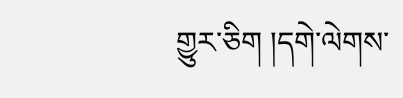གྱུར་ཅིག །དགེ་ལེགས་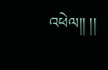འཕེལ།། །།